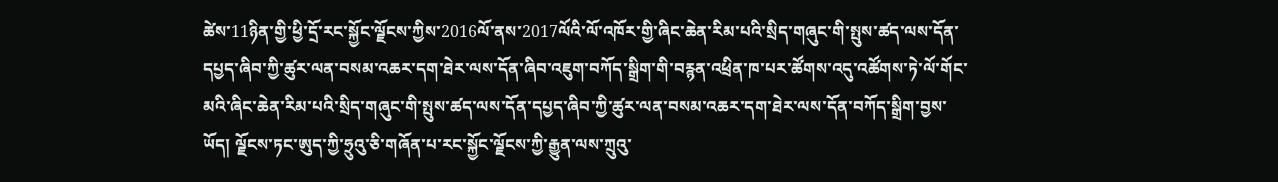ཚེས་11ཉིན་གྱི་ཕྱི་དྲོ་རང་སྐྱོང་ལྗོངས་ཀྱིས་2016ལོ་ནས་2017ལོའི་ལོ་འཁོར་གྱི་ཞིང་ཆེན་རིམ་པའི་སྲིད་གཞུང་གི་སྤུས་ཚད་ལས་དོན་དཔྱད་ཞིབ་ཀྱི་ཚུར་ལན་བསམ་འཆར་དག་ཐེར་ལས་དོན་ཞིབ་འཇུག་བཀོད་སྒྲིག་གི་བརྙན་འཕྲིན་ཁ་པར་ཚོགས་འདུ་འཚོགས་ཏེ་ལོ་གོང་མའི་ཞིང་ཆེན་རིམ་པའི་སྲིད་གཞུང་གི་སྤུས་ཚད་ལས་དོན་དཔྱད་ཞིབ་ཀྱི་ཚུར་ལན་བསམ་འཆར་དག་ཐེར་ལས་དོན་བཀོད་སྒྲིག་བྱས་ཡོད། ལྗོངས་ཏང་ཨུད་ཀྱི་ཧྲུའུ་ཅི་གཞོན་པ་རང་སྐྱོང་ལྗོངས་ཀྱི་རྒྱུན་ལས་ཀྲུའུ་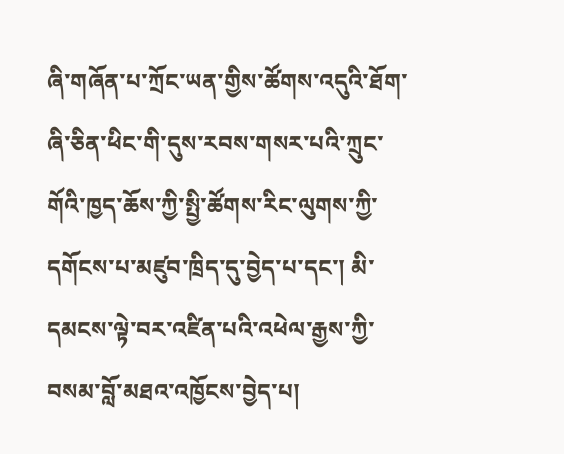ཞི་གཞོན་པ་ཀྲོང་ཡན་གྱིས་ཚོགས་འདུའི་ཐོག་ཞི་ཅིན་ཕིང་གི་དུས་རབས་གསར་པའི་ཀྲུང་གོའི་ཁྱད་ཆོས་ཀྱི་སྤྱི་ཚོགས་རིང་ལུགས་ཀྱི་དགོངས་པ་མཛུབ་ཁྲིད་དུ་བྱེད་པ་དང་། མི་དམངས་ལྟེ་བར་འཛིན་པའི་འཕེལ་རྒྱས་ཀྱི་བསམ་བློ་མཐའ་འཁྱོངས་བྱེད་པ།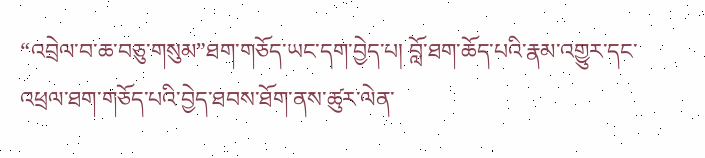“འབྲེལ་བ་ཆ་བཅུ་གསུམ”ཐག་གཅོད་ཡང་དག་བྱེད་པ། བློ་ཐག་ཆོད་པའི་རྣམ་འགྱུར་དང་འཕྲལ་ཐག་གཅོད་པའི་བྱེད་ཐབས་ཐོག་ནས་ཚུར་ལེན་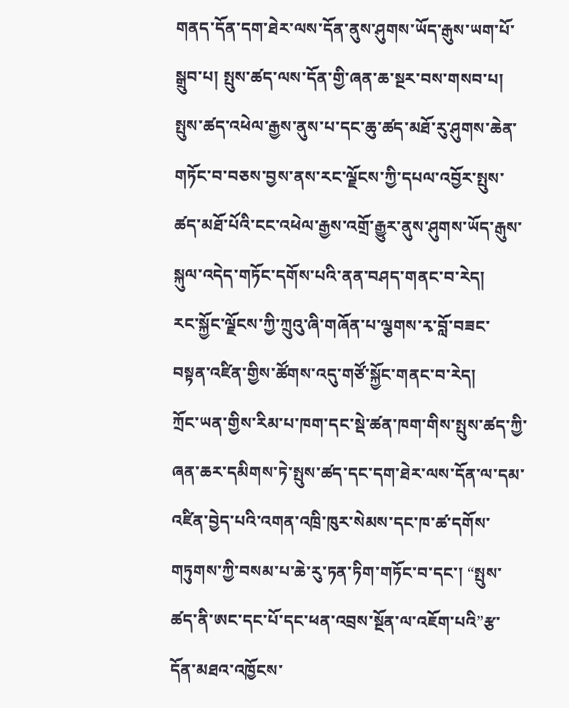གནད་དོན་དག་ཐེར་ལས་དོན་ནུས་ཤུགས་ཡོད་རྒུས་ཡག་པོ་སྒྲུབ་པ། སྤུས་ཚད་ལས་དོན་གྱི་ཞན་ཆ་སྔར་བས་གསབ་པ། སྤུས་ཚད་འཕེལ་རྒྱས་ནུས་པ་དང་ཆུ་ཚད་མཐོ་རུ་ཤུགས་ཆེན་གཏོང་བ་བཅས་བྱས་ནས་རང་ལྗོངས་ཀྱི་དཔལ་འབྱོར་སྤུས་ཚད་མཐོ་པོའི་ངང་འཕེལ་རྒྱས་འགྲོ་རྒྱུར་ནུས་ཤུགས་ཡོད་རྒུས་སྐུལ་འདེད་གཏོང་དགོས་པའི་ནན་བཤད་གནང་བ་རེད།
རང་སྐྱོང་ལྗོངས་ཀྱི་ཀྲུའུ་ཞི་གཞོན་པ་ལྕགས་རྭ་བློ་བཟང་བསྟན་འཛིན་གྱིས་ཚོགས་འདུ་གཙོ་སྐྱོང་གནང་བ་རེད།
ཀྲོང་ཡན་གྱིས་རིམ་པ་ཁག་དང་སྡེ་ཚན་ཁག་གིས་སྤུས་ཚད་ཀྱི་ཞན་ཆར་དམིགས་ཏེ་སྤུས་ཚད་དང་དག་ཐེར་ལས་དོན་ལ་དམ་འཛིན་བྱེད་པའི་འགན་འཁྲི་ཁུར་སེམས་དང་ཁ་ཚ་དགོས་གཏུགས་ཀྱི་བསམ་པ་ཆེ་རུ་ཏན་ཏིག་གཏོང་བ་དང་། “སྤུས་ཚད་ནི་ཨང་དང་པོ་དང་ཕན་འབྲས་སྔོན་ལ་འཇོག་པའི”རྩ་དོན་མཐའ་འཁྱོངས་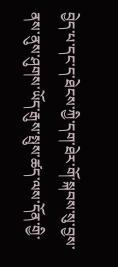བྱེད་པ་དང་ད་ཐེངས་ཀྱི་དག་ཐེར་གོ་སྐབས་སུ་བྱས་ནས་ནུས་ཤུགས་ཡོད་རྒུས་སྤུས་ཚད་ལས་དོན་གྱི་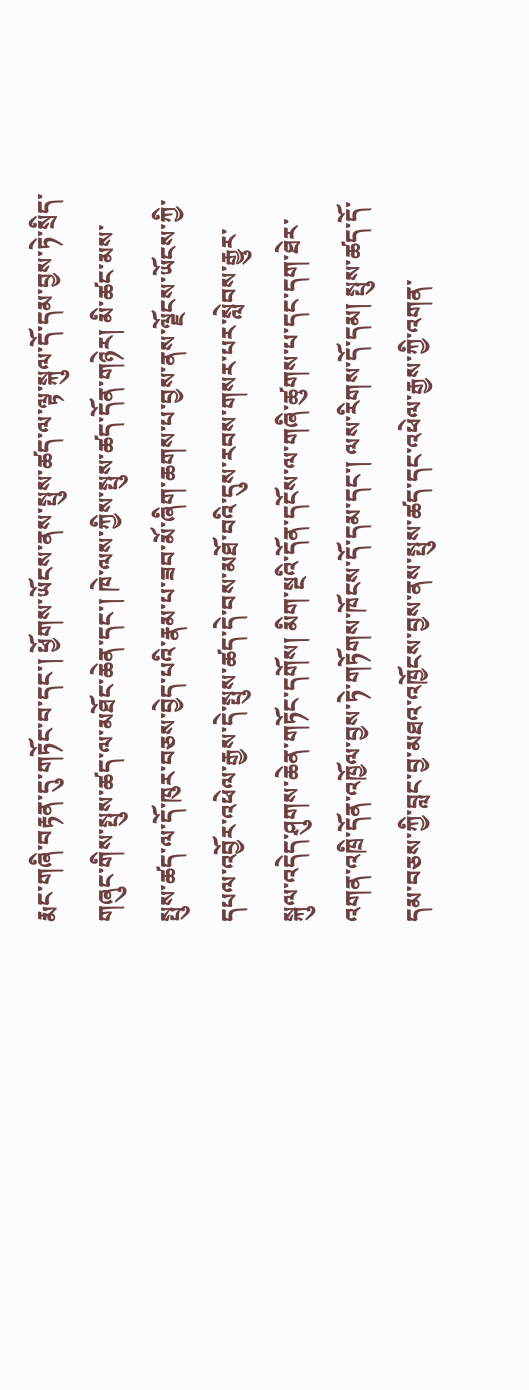རྨང་གཞི་བརྟན་དུ་གཏོང་བ་དང་། ཕྱོགས་ཡོངས་ནས་སྤུས་ཚད་ལ་ལྟ་སྐུལ་དོ་དམ་བྱས་ཏེ་སྲིད་གཞུང་གིས་སྤུས་ཚད་ལ་མཐོང་ཆེན་དང་། ཁེ་ལས་ཀྱིས་སྤུས་ཚད་དོན་གཉེར། མི་ཚང་མས་སྤུས་ཚད་ལ་དོ་ཁུར་བཅས་བྱེད་པའི་རྣམ་པ་ཟབ་མོ་ཞིག་ཆགས་པ་བྱས་ནས་ལྗོངས་ཡོངས་ཀྱི་དཔལ་འབྱོར་འཕེལ་རྒྱས་དེ་སྤུས་ཚད་དེ་བས་མཐོ་བའི་དུས་རབས་གསར་པར་སླེབས་རྒྱུར་སྐུལ་འདེད་ཤུགས་ཆེན་གཏོང་དགོས། མིག་སྔའི་དོན་དངོས་ལ་གཞི་ཚུགས་པ་དང་དག་ཐེར་འགན་འཁྲི་དོན་འཁྱོལ་བྱས་ཏེ་གཏོགས་ཁོངས་དོ་དམ་དང་། ལས་རིགས་དོ་དམ། སྤུས་ཚད་དོ་དམ་བཅས་ཀྱི་བླང་བྱ་མཐའ་འཁྱོངས་བྱས་ནས་སྤུས་ཚད་དང་འཕེལ་རྒྱས་ཀྱི་འགན་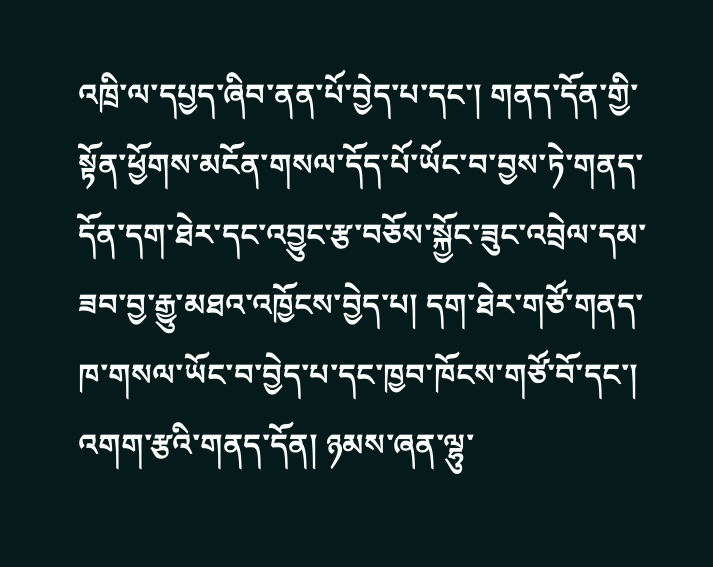འཁྲི་ལ་དཔྱད་ཞིབ་ནན་པོ་བྱེད་པ་དང་། གནད་དོན་གྱི་སྟོན་ཕྱོགས་མངོན་གསལ་དོད་པོ་ཡོང་བ་བྱས་ཏེ་གནད་དོན་དག་ཐེར་དང་འབྱུང་རྩ་བཅོས་སྐྱོང་ཟུང་འབྲེལ་དམ་ཟབ་བྱ་རྒྱུ་མཐའ་འཁྱོངས་བྱེད་པ། དག་ཐེར་གཙོ་གནད་ཁ་གསལ་ཡོང་བ་བྱེད་པ་དང་ཁྱབ་ཁོངས་གཙོ་བོ་དང་། འགག་རྩའི་གནད་དོན། ཉམས་ཞན་ལྷུ་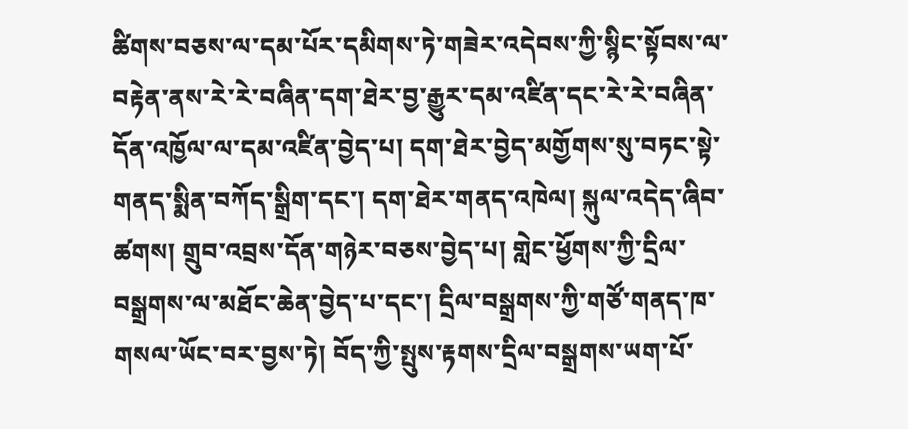ཚིགས་བཅས་ལ་དམ་པོར་དམིགས་ཏེ་གཟེར་འདེབས་ཀྱི་སྙིང་སྟོབས་ལ་བརྟེན་ནས་རེ་རེ་བཞིན་དག་ཐེར་བྱ་རྒྱུར་དམ་འཛིན་དང་རེ་རེ་བཞིན་དོན་འཁྱོལ་ལ་དམ་འཛིན་བྱེད་པ། དག་ཐེར་བྱེད་མགྱོགས་སུ་བཏང་སྟེ་གནད་སྨིན་བཀོད་སྒྲིག་དང་། དག་ཐེར་གནད་འཁེལ། སྐུལ་འདེད་ཞིབ་ཚགས། གྲུབ་འབྲས་དོན་གཉེར་བཅས་བྱེད་པ། གླེང་ཕྱོགས་ཀྱི་དྲིལ་བསྒྲགས་ལ་མཐོང་ཆེན་བྱེད་པ་དང་། དྲིལ་བསྒྲགས་ཀྱི་གཙོ་གནད་ཁ་གསལ་ཡོང་བར་བྱས་ཏེ། བོད་ཀྱི་སྤུས་རྟགས་དྲིལ་བསྒྲགས་ཡག་པོ་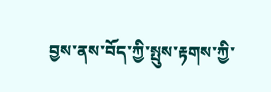བྱས་ནས་བོད་ཀྱི་སྤུས་རྟགས་ཀྱི་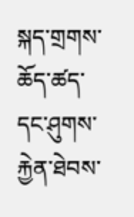སྐད་གྲགས་ཆོད་ཚད་དང་ཤུགས་རྐྱེན་ཐེབས་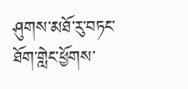ཤུགས་མཐོ་རུ་བཏང་ཐོག་གླེང་ཕྱོགས་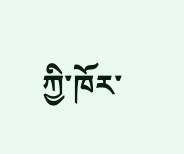ཀྱི་ཁོར་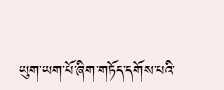ཡུག་ཡག་པོ་ཞིག་གཏོད་དགོས་པའི་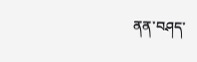ནན་བཤད་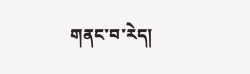གནང་བ་རེད།